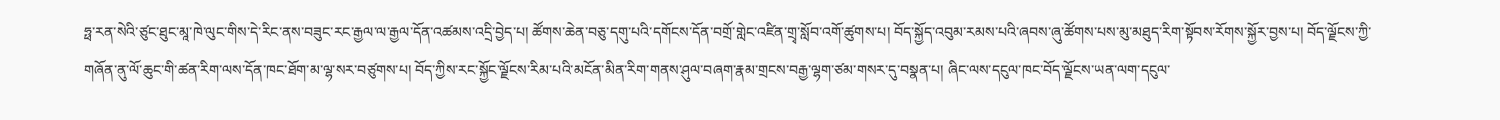ཧྥ་རན་སེའི་ཙུང་ཐུང་མཱ་ཁེ་ལུང་གིས་དེ་རིང་ནས་བཟུང་རང་རྒྱལ་ལ་རྒྱལ་དོན་འཚམས་འདྲི་བྱེད་པ། ཚོགས་ཆེན་བཅུ་དགུ་པའི་དགོངས་དོན་བགྲོ་གླེང་འཛིན་གྲྭ་སློབ་འགོ་ཚུགས་པ། བོད་སྐྱོད་འབུམ་རམས་པའི་ཞབས་ཞུ་ཚོགས་པས་མུ་མཐུད་རིག་སྟོབས་རོགས་སྐྱོར་བྱས་པ། བོད་ལྗོངས་ཀྱི་གཞོན་ནུ་ལོ་ཆུང་གི་ཚན་རིག་ལས་དོན་ཁང་ཐོག་མ་ལྷ་སར་བཙུགས་པ། བོད་ཀྱིས་རང་སྐྱོང་ལྗོངས་རིམ་པའི་མངོན་མིན་རིག་གནས་ཤུལ་བཞག་རྣམ་གྲངས་བརྒྱ་ལྷག་ཙམ་གསར་དུ་བསྣན་པ། ཞིང་ལས་དངུལ་ཁང་བོད་ལྗོངས་ཡན་ལག་དངུལ་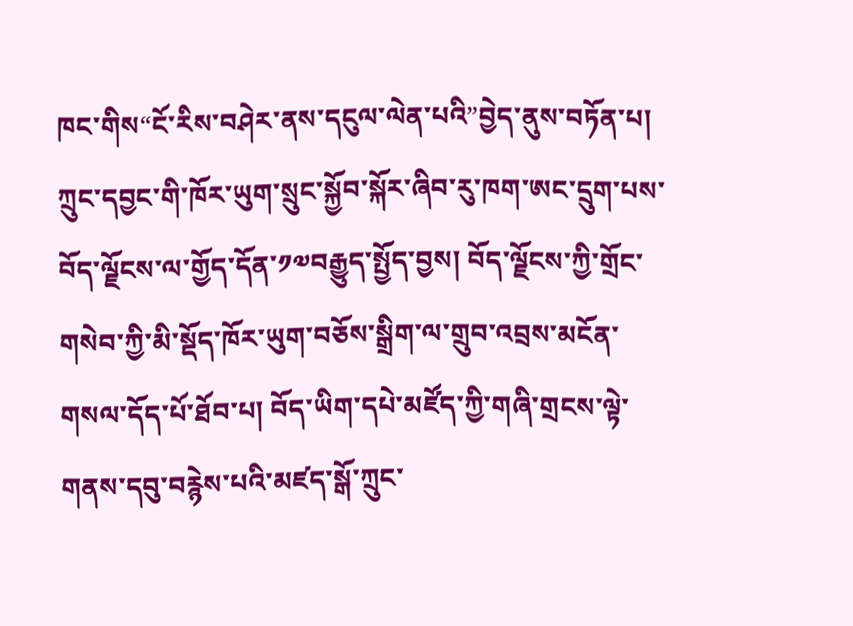ཁང་གིས“ངོ་རིས་བཤེར་ནས་དངུལ་ལེན་པའི”བྱེད་ནུས་བཏོན་པ། ཀྲུང་དབྱང་གི་ཁོར་ཡུག་སྲུང་སྐྱོབ་སྐོར་ཞིབ་རུ་ཁག་ཨང་དྲུག་པས་བོད་ལྗོངས་ལ་གྱོད་དོན་༡༧བརྒྱུད་སྤྱོད་བྱས། བོད་ལྗོངས་ཀྱི་གྲོང་གསེབ་ཀྱི་མི་སྡོད་ཁོར་ཡུག་བཅོས་སྒྲིག་ལ་གྲུབ་འབྲས་མངོན་གསལ་དོད་པོ་ཐོབ་པ། བོད་ཡིག་དཔེ་མཛོད་ཀྱི་གཞི་གྲངས་ལྟེ་གནས་དབུ་བརྙེས་པའི་མཛད་སྒོ་ཀྲུང་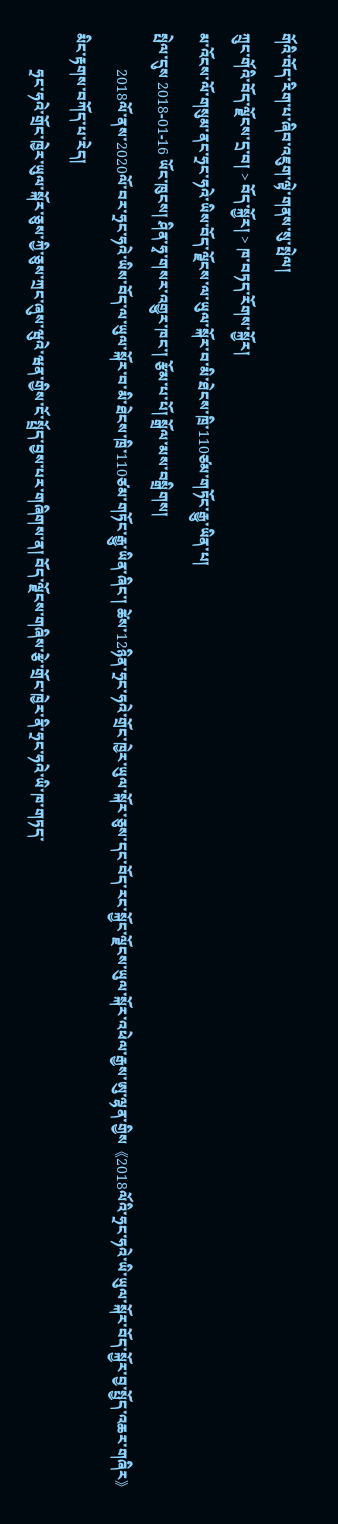གོའི་བོད་རིག་པ་ཞིབ་འཇུག་ལྟེ་གནས་སུ་སྤེལ།
ཀྲུང་གོའི་བོད་ལྗོངས་དྲ་བ། > བོད་སྐྱོར། > ཁ་བཏད་རོགས་སྐྱོར།
མ་འོངས་ལོ་གསུམ་ནང་ཧྲང་ཧའེ་ཡིས་བོད་ལྗོངས་ལ་ཡུལ་སྐོར་བ་མི་ཐེངས་ཁྲི་110ཙམ་གཏོང་རྒྱུ་ཡིན་པ།
སྤེལ་དུས 2018-01-16 ཡོང་ཁུངས། ཤིན་ཧྭ་གསར་འགྱུར་ཁང་། རྩོམ་པ་པོ། སྒྲོལ་མས་བསྒྲིགས།
          2018ལོ་ནས་2020ལོ་བར་ཧྲང་ཧའེ་ཡིས་བོད་ལ་ཡུལ་སྐོར་བ་མི་ཐེངས་ཁྲི་110ཙམ་གཏོང་རྒྱུ་ཡིན་ཞིང་། ཚེས་12ཉིན་ཧྲང་ཧའེ་གྲོང་ཁྱེར་ཡུལ་སྐོར་ཅུས་དང་བོད་རང་སྐྱོང་ལྗོངས་ཡུལ་སྐོར་འཕེལ་རྒྱས་ཨུ་ལྷན་གྱིས《2018ལོའི་ཧྲང་ཧའེ་ཡི་ཡུལ་སྐོར་བོད་སྐྱོར་བྱ་སྤྱོད་འཆར་གཞིར》མིང་རྟགས་བཀོད་པ་རེད།
          ཧྲང་ཧའེ་གྲོང་ཁྱེར་ཡུལ་སྐོར་ཅུས་ཀྱི་ཅུས་ཀྲང་ཞུས་ཝུའེ་ཝན་གྱིས་ངོ་སྤྲོད་བྱས་པར་གཞིགས་ན། བོད་ལྗོངས་གཞིས་རྩེ་གྲོང་ཁྱེར་ནི་ཧྲང་ཧའེ་ཡི་ཁ་གཏད་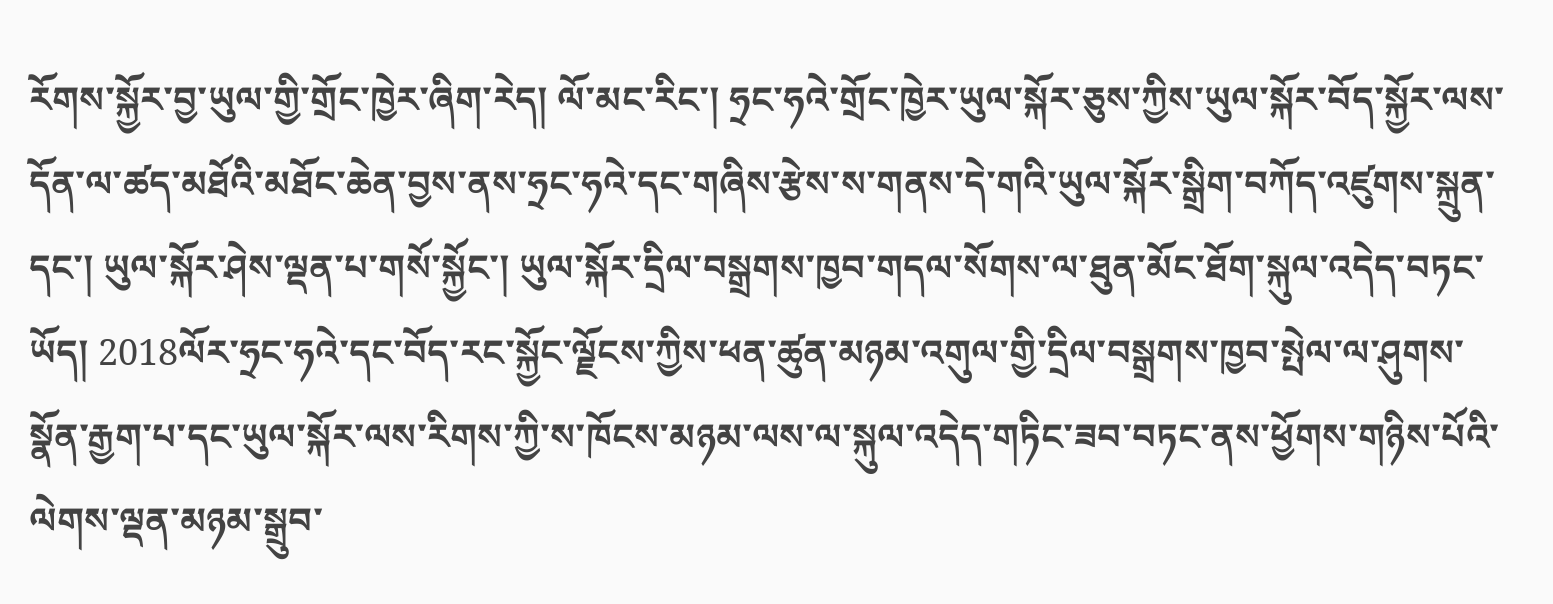རོགས་སྐྱོར་བྱ་ཡུལ་གྱི་གྲོང་ཁྱེར་ཞིག་རེད། ལོ་མང་རིང་། ཧྲང་ཧའེ་གྲོང་ཁྱེར་ཡུལ་སྐོར་ཅུས་ཀྱིས་ཡུལ་སྐོར་བོད་སྐྱོར་ལས་དོན་ལ་ཚད་མཐོའི་མཐོང་ཆེན་བྱས་ནས་ཧྲང་ཧའེ་དང་གཞིས་རྩེས་ས་གནས་དེ་གའི་ཡུལ་སྐོར་སྒྲིག་བཀོད་འཛུགས་སྐྲུན་དང་། ཡུལ་སྐོར་ཤེས་ལྡན་པ་གསོ་སྐྱོང་། ཡུལ་སྐོར་དྲིལ་བསྒྲགས་ཁྱབ་གདལ་སོགས་ལ་ཐུན་མོང་ཐོག་སྐུལ་འདེད་བཏང་ཡོད། 2018ལོར་ཧྲང་ཧའེ་དང་བོད་རང་སྐྱོང་ལྗོངས་ཀྱིས་ཕན་ཚུན་མཉམ་འགུལ་གྱི་དྲིལ་བསྒྲགས་ཁྱབ་སྤེལ་ལ་ཤུགས་སྣོན་རྒྱག་པ་དང་ཡུལ་སྐོར་ལས་རིགས་ཀྱི་ས་ཁོངས་མཉམ་ལས་ལ་སྐུལ་འདེད་གཏིང་ཟབ་བཏང་ནས་ཕྱོགས་གཉིས་པོའི་ལེགས་ལྡན་མཉམ་སྒྲུབ་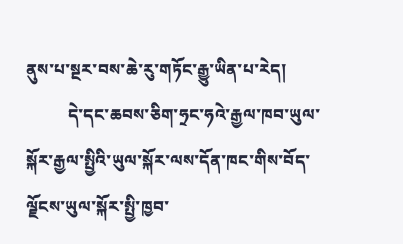ནུས་པ་སྔར་བས་ཆེ་རུ་གཏོང་རྒྱུ་ཡིན་པ་རེད།
          དེ་དང་ཆབས་ཅིག་ཧྲང་ཧའེ་རྒྱལ་ཁབ་ཡུལ་སྐོར་རྒྱལ་སྤྱིའི་ཡུལ་སྐོར་ལས་དོན་ཁང་གིས་བོད་ལྗོངས་ཡུལ་སྐོར་སྤྱི་ཁྱབ་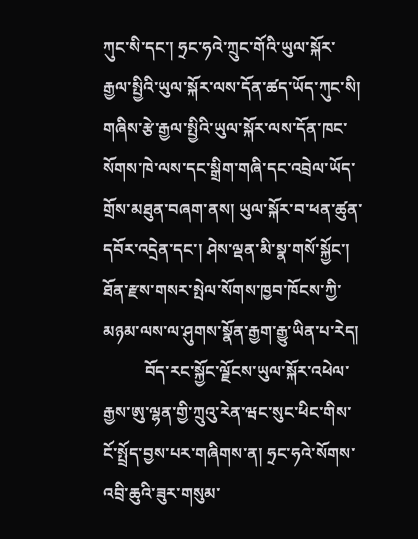ཀུང་སི་དང་། ཧྲང་ཧའེ་ཀྲུང་གོའི་ཡུལ་སྐོར་རྒྱལ་སྤྱིའི་ཡུལ་སྐོར་ལས་དོན་ཚད་ཡོད་ཀུང་སི། གཞིས་རྩེ་རྒྱལ་སྤྱིའི་ཡུལ་སྐོར་ལས་དོན་ཁང་སོགས་ཁེ་ལས་དང་སྒྲིག་གཞི་དང་འབྲེལ་ཡོད་གྲོས་མཐུན་བཞག་ནས། ཡུལ་སྐོར་བ་ཕན་ཚུན་དབོར་འདྲེན་དང་། ཤེས་ལྡན་མི་སྣ་གསོ་སྐྱོང་། ཐོན་རྫས་གསར་སྤེལ་སོགས་ཁྱབ་ཁོངས་ཀྱི་མཉམ་ལས་ལ་ཤུགས་སྣོན་རྒྱག་རྒྱུ་ཡིན་པ་རེད།
          བོད་རང་སྐྱོང་ལྗོངས་ཡུལ་སྐོར་འཕེལ་རྒྱས་ཨུ་ལྷན་གྱི་ཀྲུའུ་རེན་ཝང་སུང་ཕིང་གིས་ངོ་སྤྲོད་བྱས་པར་གཞིགས་ན། ཧྲང་ཧའེ་སོགས་འབྲི་ཆུའི་ཟུར་གསུམ་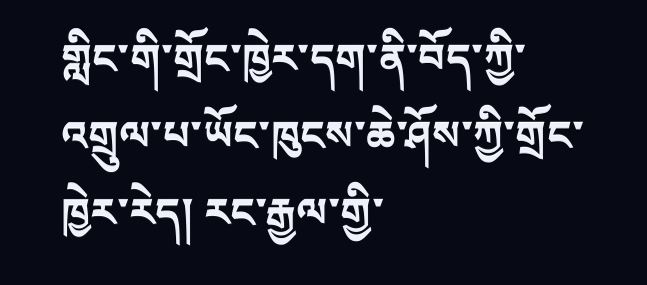གླིང་གི་གྲོང་ཁྱེར་དག་ནི་བོད་ཀྱི་འགྲུལ་པ་ཡོང་ཁུངས་ཆེ་ཤོས་ཀྱི་གྲོང་ཁྱེར་རེད། རང་རྒྱལ་གྱི་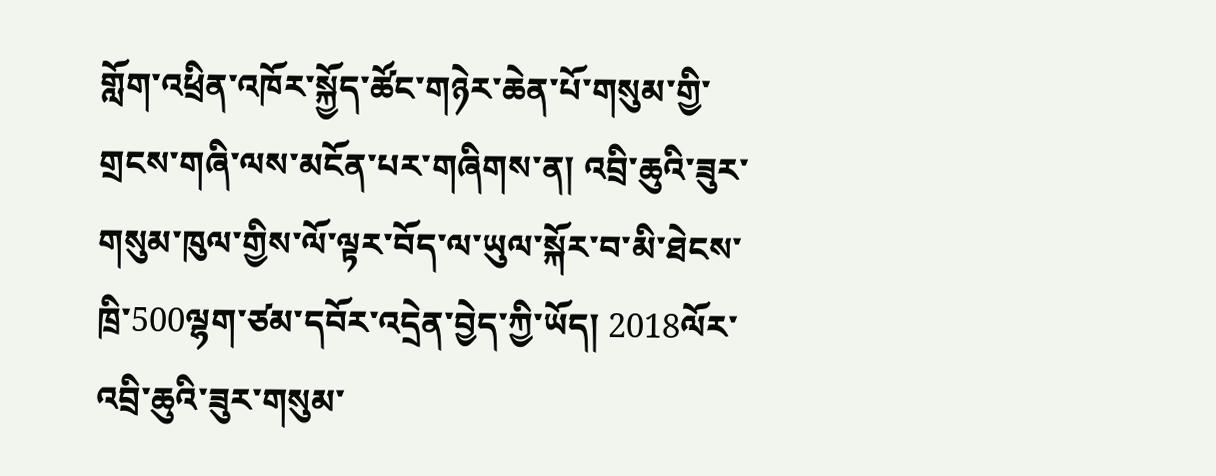གློག་འཕྲིན་འཁོར་སྐྱོད་ཚོང་གཉེར་ཆེན་པོ་གསུམ་གྱི་གྲངས་གཞི་ལས་མངོན་པར་གཞིགས་ན། འབྲི་ཆུའི་ཟུར་གསུམ་ཁུལ་གྱིས་ལོ་ལྟར་བོད་ལ་ཡུལ་སྐོར་བ་མི་ཐེངས་ཁྲི་500ལྷག་ཙམ་དབོར་འདྲེན་བྱེད་ཀྱི་ཡོད། 2018ལོར་འབྲི་ཆུའི་ཟུར་གསུམ་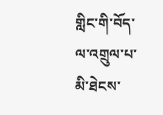གླིང་གི་བོད་ལ་འགྲུལ་པ་མི་ཐེངས་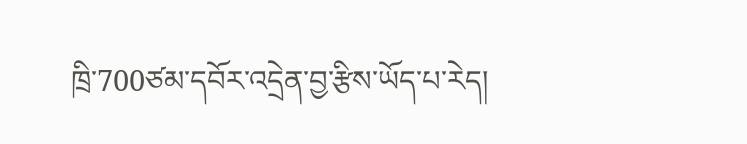ཁྲི་700ཙམ་དབོར་འདྲེན་བྱ་རྩིས་ཡོད་པ་རེད།